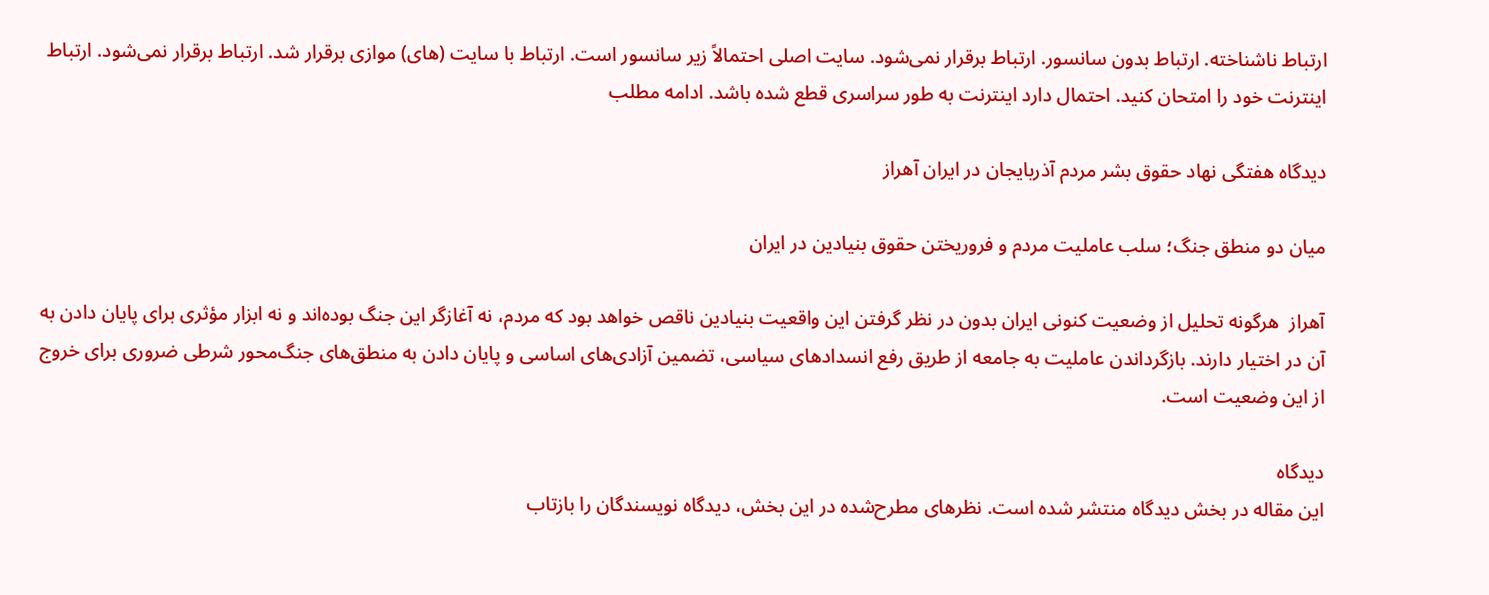ارتباط ناشناخته. ارتباط بدون سانسور. ارتباط برقرار نمی‌شود. سایت اصلی احتمالاً زیر سانسور است. ارتباط با سایت (های) موازی برقرار شد. ارتباط برقرار نمی‌شود. ارتباط اینترنت خود را امتحان کنید. احتمال دارد اینترنت به طور سراسری قطع شده باشد. ادامه مطلب

دیدگاه هفتگی نهاد حقوق بشر مردم آذربایجان در ایران آهراز

میان دو منطق جنگ؛ سلب عاملیت مردم و فروریختن حقوق بنیادین در ایران

آهراز  هرگونه تحلیل از وضعیت کنونی ایران بدون در نظر گرفتن این واقعیت بنیادین ناقص خواهد بود که مردم، نه آغازگر این جنگ بوده‌اند و نه ابزار مؤثری برای پایان دادن به آن در اختیار دارند. بازگرداندن عاملیت به جامعه از طریق رفع انسدادهای سیاسی، تضمین آزادی‌های اساسی و پایان دادن به منطق‌های جنگ‌محور شرطی ضروری برای خروج از این وضعیت است.

دیدگاه
این مقاله در بخش دیدگاه منتشر شده است. نظرهای مطرح‌شده در این بخش، دیدگاه نویسندگان را بازتاب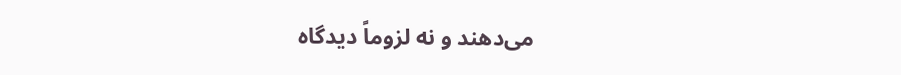می‌دهند و نه لزوماً دیدگاه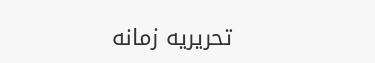تحریریه زمانه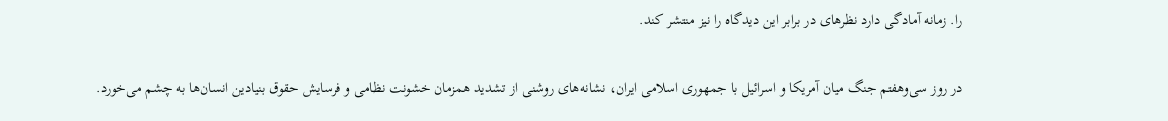را. زمانه آمادگی دارد نظرهای در برابر این دیدگاه را نیز منتشر کند.

در روز سی‌وهفتم جنگ میان آمریکا و اسرائیل با جمهوری اسلامی ایران، نشانه‌های روشنی از تشدید همزمان خشونت نظامی و فرسایش حقوق بنیادین انسان‌ها به چشم می‌خورد.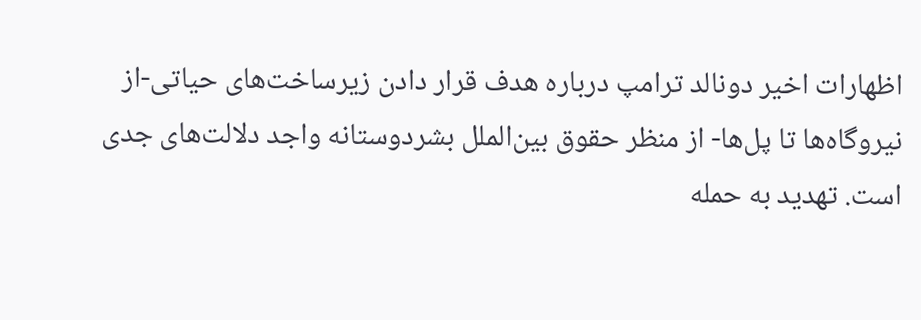اظهارات اخیر دونالد ترامپ درباره هدف قرار دادن زیرساخت‌های حیاتی-از نیروگاه‌ها تا پل‌ها- از منظر حقوق بین‌الملل بشردوستانه واجد دلالت‌های جدی است. تهدید به حمله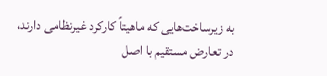به زیرساخت‌هایی که ماهیتاً کارکرد غیرنظامی دارند، در تعارض مستقیم با اصل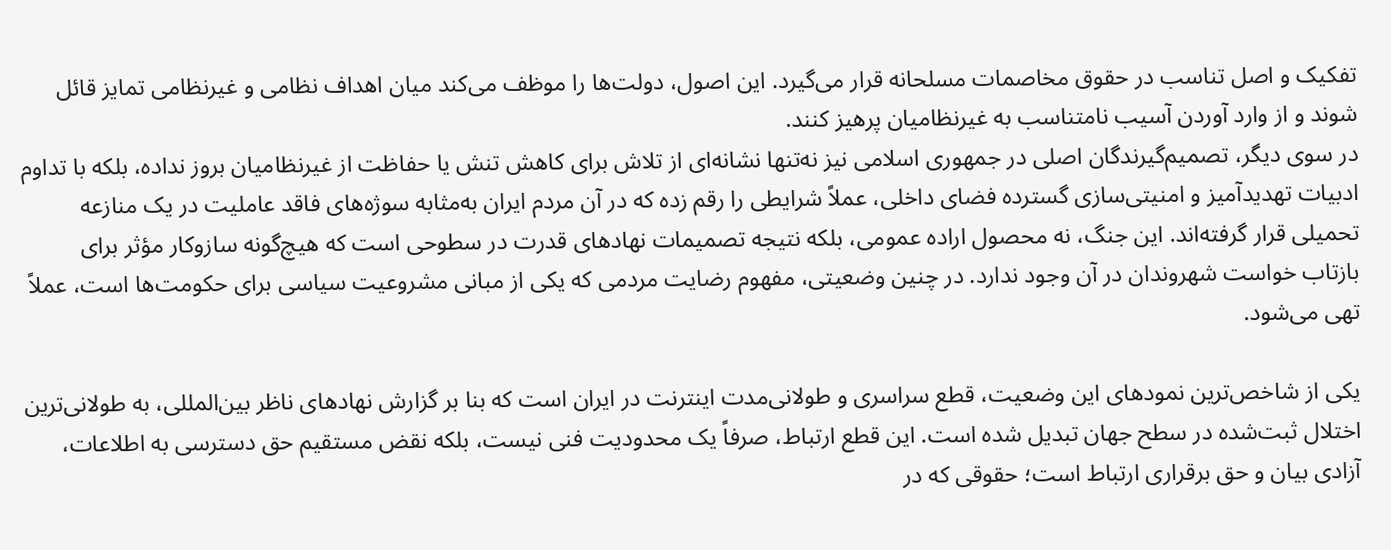تفکیک و اصل تناسب در حقوق مخاصمات مسلحانه قرار می‌گیرد. این اصول، دولت‌ها را موظف می‌کند میان اهداف نظامی و غیرنظامی تمایز قائل شوند و از وارد آوردن آسیب نامتناسب به غیرنظامیان پرهیز کنند.
در سوی دیگر، تصمیم‌گیرندگان اصلی در جمهوری اسلامی نیز نه‌تنها نشانه‌ای از تلاش برای کاهش تنش یا حفاظت از غیرنظامیان بروز نداده، بلکه با تداوم ادبیات تهدیدآمیز و امنیتی‌سازی گسترده فضای داخلی، عملاً شرایطی را رقم زده که در آن مردم ایران به‌مثابه سوژه‌های فاقد عاملیت در یک منازعه تحمیلی قرار گرفته‌اند. این جنگ، نه محصول اراده عمومی، بلکه نتیجه تصمیمات نهادهای قدرت در سطوحی است که هیچ‌گونه سازوکار مؤثر برای بازتاب خواست شهروندان در آن وجود ندارد. در چنین وضعیتی، مفهوم رضایت مردمی که یکی از مبانی مشروعیت سیاسی برای حکومت‌ها است، عملاً تهی می‌شود.

یکی از شاخص‌ترین نمودهای این وضعیت، قطع سراسری و طولانی‌مدت اینترنت در ایران است که بنا بر گزارش نهادهای ناظر بین‌المللی، به طولانی‌ترین اختلال ثبت‌شده در سطح جهان تبدیل شده است. این قطع ارتباط، صرفاً یک محدودیت فنی نیست، بلکه نقض مستقیم حق دسترسی به اطلاعات، آزادی بیان و حق برقراری ارتباط است؛ حقوقی که در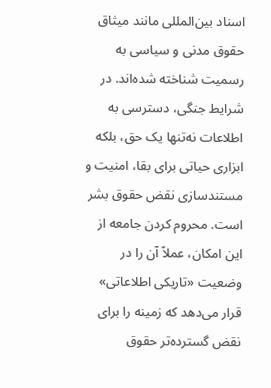اسناد بین‌المللی مانند میثاق حقوق مدنی و سیاسی به رسمیت شناخته شده‌اند. در شرایط جنگی، دسترسی به اطلاعات نه‌تنها یک حق، بلکه ابزاری حیاتی برای بقا، امنیت و مستندسازی نقض حقوق بشر است. محروم کردن جامعه از این امکان، عملاً آن را در وضعیت «تاریکی اطلاعاتی» قرار می‌دهد که زمینه را برای نقض گسترده‌تر حقوق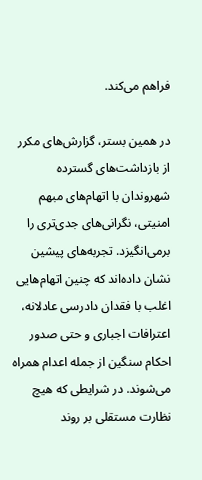فراهم می‌کند.

در همین بستر، گزارش‌های مکرر از بازداشت‌های گسترده شهروندان با اتهام‌های مبهم امنیتی، نگرانی‌های جدی‌تری را برمی‌انگیزد. تجربه‌های پیشین نشان داده‌اند که چنین اتهام‌هایی اغلب با فقدان دادرسی عادلانه، اعترافات اجباری و حتی صدور احکام سنگین از جمله اعدام همراه می‌شوند. در شرایطی که هیچ نظارت مستقلی بر روند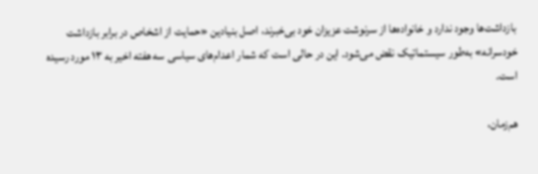بازداشت‌ها وجود ندارد و خانواده‌ها از سرنوشت عزیزان خود بی‌خبرند، اصل بنیادین «حمایت از اشخاص در برابر بازداشت خودسرانه» به‌طور سیستماتیک نقض می‌شود. این در حالی‌ است که شمار اعدام‌های سیاسی سه هفته اخیر به ۱۳ مورد رسیده است.

هم‌زمان،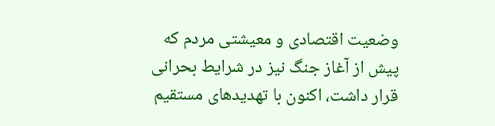وضعیت اقتصادی و معیشتی مردم که پیش از آغاز جنگ نیز در شرایط بحرانی قرار داشت، اکنون با تهدیدهای مستقیم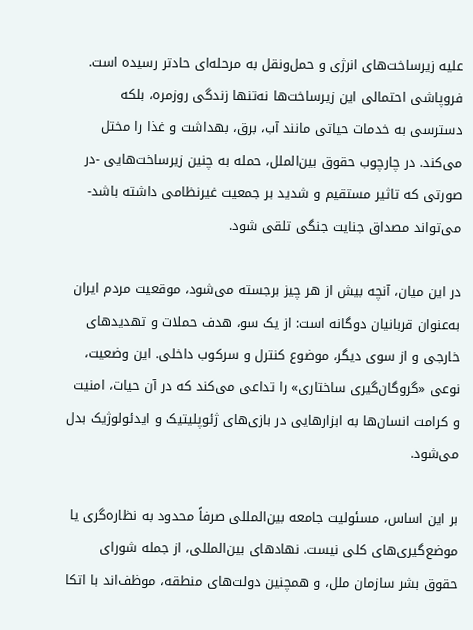علیه زیرساخت‌های انرژی و حمل‌ونقل به مرحله‌ای حادتر رسیده است. فروپاشی احتمالی این زیرساخت‌ها نه‌تنها زندگی روزمره، بلکه دسترسی به خدمات حیاتی مانند آب، برق، بهداشت و غذا را مختل می‌کند. در چارچوب حقوق بین‌الملل، حمله به چنین زیرساخت‌هایی -در صورتی که تاثیر مستقیم و شدید بر جمعیت غیرنظامی داشته باشد- می‌تواند مصداق جنایت جنگی تلقی شود.

در این میان، آنچه بیش از هر چیز برجسته می‌شود، موقعیت مردم ایران به‌عنوان قربانیان دوگانه است: از یک سو، هدف حملات و تهدیدهای خارجی و از سوی دیگر، موضوع کنترل و سرکوب داخلی. این وضعیت، نوعی «گروگان‌گیری ساختاری» را تداعی می‌کند که در آن حیات، امنیت و کرامت انسان‌ها به ابزارهایی در بازی‌های ژئوپلیتیک و ایدئولوژیک بدل می‌شود.

بر این اساس، مسئولیت جامعه بین‌المللی صرفاً محدود به نظاره‌گری یا موضع‌گیری‌های کلی نیست. نهادهای بین‌المللی، از جمله شورای حقوق بشر سازمان ملل، و همچنین دولت‌های منطقه، موظف‌اند با اتکا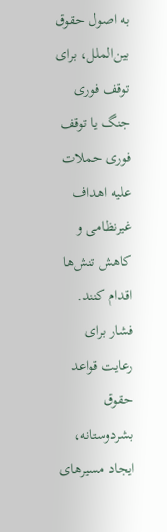به اصول حقوق بین‌الملل، برای توقف فوری جنگ یا توقف فوری حملات علیه اهداف غیرنظامی و کاهش تنش‌ها اقدام کنند. فشار برای رعایت قواعد حقوق بشردوستانه، ایجاد مسیرهای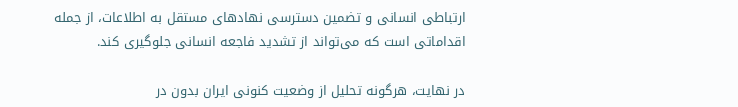ارتباطی انسانی و تضمین دسترسی نهادهای مستقل به اطلاعات، از جمله اقداماتی است که می‌تواند از تشدید فاجعه انسانی جلوگیری کند.

در نهایت، هرگونه تحلیل از وضعیت کنونی ایران بدون در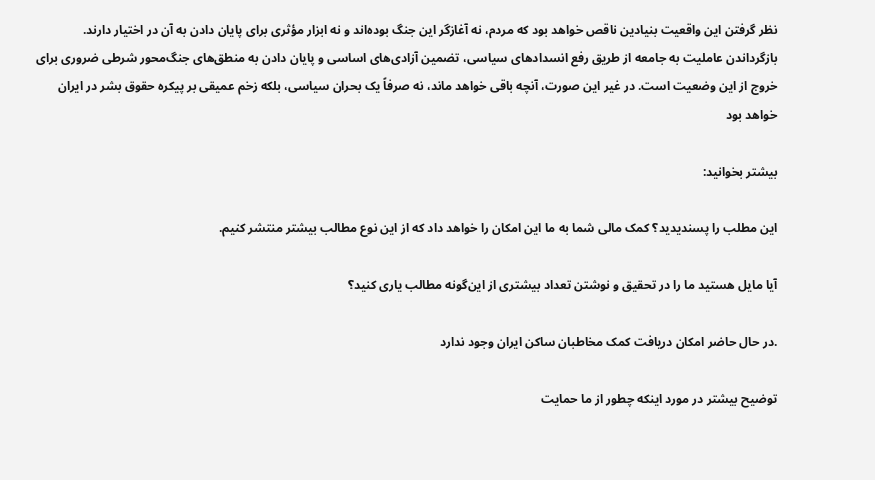نظر گرفتن این واقعیت بنیادین ناقص خواهد بود که مردم، نه آغازگر این جنگ بوده‌اند و نه ابزار مؤثری برای پایان دادن به آن در اختیار دارند. بازگرداندن عاملیت به جامعه از طریق رفع انسدادهای سیاسی، تضمین آزادی‌های اساسی و پایان دادن به منطق‌های جنگ‌محور شرطی ضروری برای خروج از این وضعیت است. در غیر این صورت، آنچه باقی خواهد ماند، نه صرفاً یک بحران سیاسی، بلکه زخم عمیقی بر پیکره حقوق بشر در ایران خواهد بود

بیشتر بخوانید:

این مطلب را پسندیدید؟ کمک مالی شما به ما این امکان را خواهد داد که از این نوع مطالب بیشتر منتشر کنیم.

آیا مایل هستید ما را در تحقیق و نوشتن تعداد بیشتری از این‌گونه مطالب یاری کنید؟

.در حال حاضر امکان دریافت کمک مخاطبان ساکن ایران وجود ندارد

توضیح بیشتر در مورد اینکه چطور از ما حمایت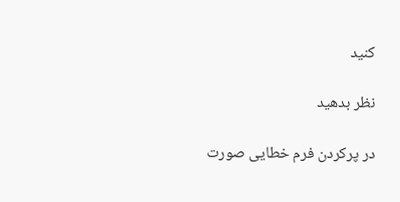کنید

نظر بدهید

در پرکردن فرم خطایی صورت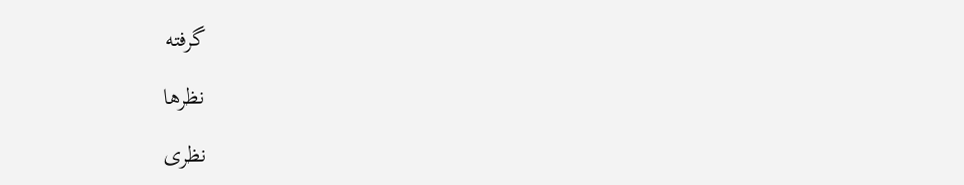گرفته

نظرها

نظری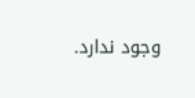وجود ندارد.